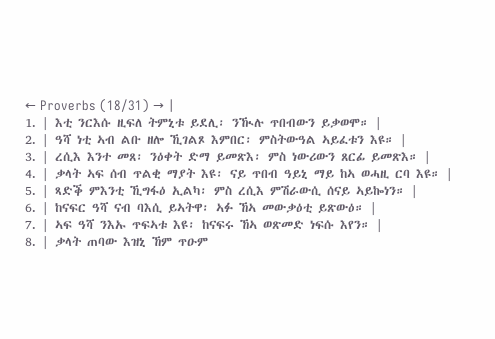← Proverbs (18/31) → |
1. | እቲ ንርእሱ ዚፍለ ትምኒቱ ይደሊ፡ ንዂሉ ጥበብውን ይቃወሞ። |
2. | ዓሻ ነቲ ኣብ ልቡ ዘሎ ኺገልጾ እምበር፡ ምስትውዓል ኣይፈቱን እዩ። |
3. | ረሲእ እንተ መጸ፡ ንዕቀት ድማ ይመጽእ፡ ምስ ነውሪውን ጸርፊ ይመጽእ። |
4. | ቃላት ኣፍ ሰብ ጥልቂ ማያት እዩ፡ ናይ ጥበብ ዓይኒ ማይ ከኣ ወሓዚ ርባ እዩ። |
5. | ጻድቕ ምእንቲ ኺግፋዕ ኢልካ፡ ምስ ረሲእ ምሽራውሲ ሰናይ ኣይኰነን። |
6. | ከናፍር ዓሻ ናብ ባእሲ ይኣትዋ፡ ኣፉ ኸኣ መውቃዕቲ ይጽውዕ። |
7. | ኣፍ ዓሻ ንእኡ ጥፍኣቱ እዩ፡ ከናፍሩ ኸኣ ወጽመድ ነፍሱ እየን። |
8. | ቃላት ጠባው እዝኒ ኸም ጥዑም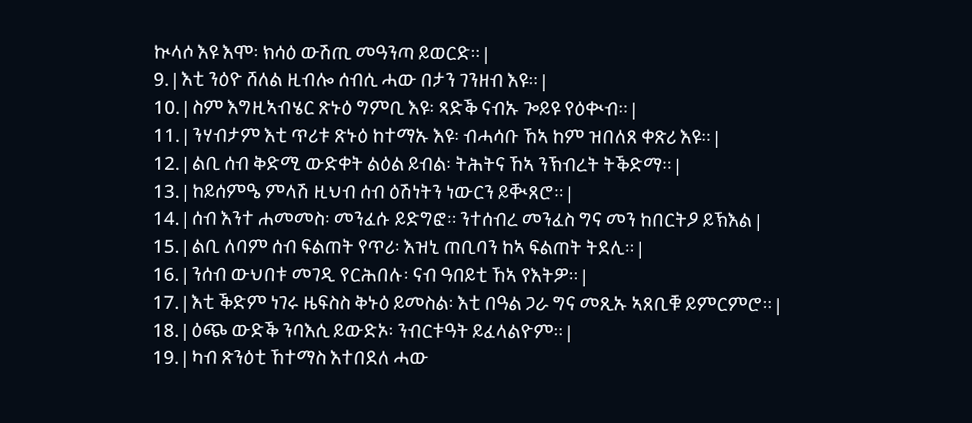ኲላሶ እዩ እሞ፡ ክሳዕ ውሽጢ መዓንጣ ይወርድ። |
9. | እቲ ንዕዮ ሸለል ዚብሎ ሰብሲ ሓው በታን ገንዘብ እዩ። |
10. | ስም እግዚኣብሄር ጽኑዕ ግምቢ እዩ፡ ጻድቕ ናብኡ ጐይዩ የዕቊብ። |
11. | ንሃብታም እቲ ጥሪቱ ጽኑዕ ከተማኡ እዩ፡ ብሓሳቡ ኸኣ ከም ዝበለጸ ቀጽሪ እዩ። |
12. | ልቢ ሰብ ቅድሚ ውድቀት ልዕል ይብል፡ ትሕትና ኸኣ ንኽብረት ትቕድማ። |
13. | ከይሰምዔ ምላሽ ዚህብ ሰብ ዕሽነትን ነውርን ይቚጸሮ። |
14. | ሰብ እንተ ሐመመስ፡ መንፈሱ ይድግፎ። ንተሰብረ መንፈስ ግና መን ከበርትዖ ይኽእል |
15. | ልቢ ለባም ሰብ ፍልጠት የጥሪ፡ እዝኒ ጠቢባን ከኣ ፍልጠት ትደሊ። |
16. | ንሰብ ውህበቱ መገዲ የርሕበሉ፡ ናብ ዓበይቲ ኸኣ የእትዎ። |
17. | እቲ ቕድም ነገሩ ዜፍስስ ቅኑዕ ይመስል፡ እቲ በዓል ጋራ ግና መጺኡ ኣጸቢቑ ይምርምሮ። |
18. | ዕጭ ውድቕ ንባእሲ ይውድኦ፡ ንብርቱዓት ይፈላልዮም። |
19. | ካብ ጽንዕቲ ኸተማስ እተበደለ ሓው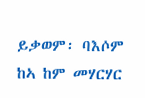ይቃወም፡ ባእሶም ከኣ ከም መሃርሃር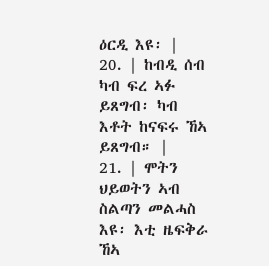ዕርዲ እዩ፡ |
20. | ከብዲ ሰብ ካብ ፍረ ኣፉ ይጸግብ፡ ካብ እቶት ከናፍሩ ኸኣ ይጸግብ። |
21. | ሞትን ህይወትን ኣብ ስልጣን መልሓስ እዩ፡ እቲ ዜፍቅራ ኸኣ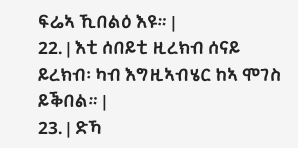ፍሬኣ ኺበልዕ እዩ። |
22. | እቲ ሰበይቲ ዚረክብ ሰናይ ይረክብ፡ ካብ እግዚኣብሄር ከኣ ሞገስ ይቕበል። |
23. | ድኻ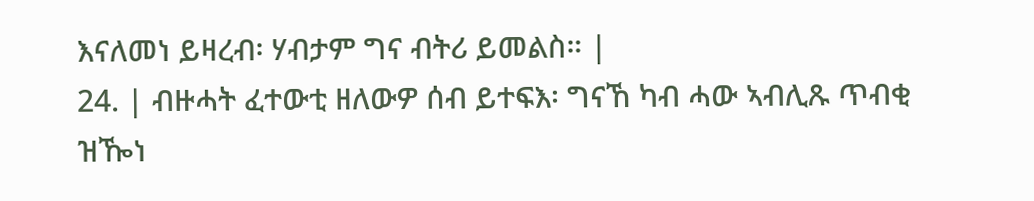እናለመነ ይዛረብ፡ ሃብታም ግና ብትሪ ይመልስ። |
24. | ብዙሓት ፈተውቲ ዘለውዎ ሰብ ይተፍእ፡ ግናኸ ካብ ሓው ኣብሊጹ ጥብቂ ዝዀነ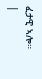ፈታዊ ኣሎ። |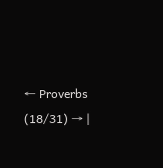← Proverbs (18/31) → |